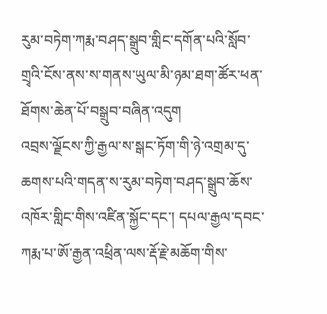རུམ་བཏེག་ཀརྨ་བཤད་སྒྲུབ་གླིང་དགོན་པའི་སློབ་གྲྭའི་ངོས་ནས་ས་གནས་ཡུལ་མི་ཉམ་ཐག་ཚོར་ཕན་ཐོགས་ཆེན་པོ་བསྒྲུབ་བཞིན་འདུག
འབྲས་ལྗོངས་ཀྱི་རྒྱལ་ས་སྒང་ཏོག་གི་ཉེ་འགྲམ་དུ་ཆགས་པའི་གདན་ས་རུམ་བཏེག་བཤད་སྒྲུབ་ཆོས་འཁོར་གླིང་གིས་འཛིན་སྐྱོང་དང་། དཔལ་རྒྱལ་དབང་ཀརྨ་པ་ཨོ་རྒྱན་འཕྲིན་ལས་རྡོ་རྗེ་མཆོག་གིས་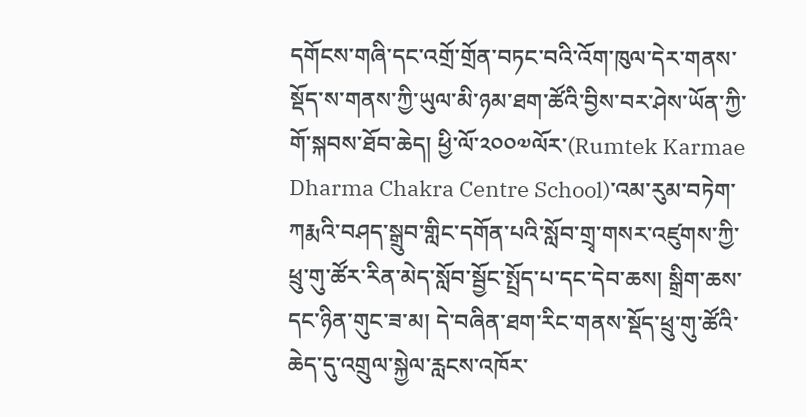དགོངས་གཞི་དང་འགྲོ་གྲོན་བཏང་བའི་འོག་ཁུལ་དེར་གནས་སྡོད་ས་གནས་ཀྱི་ཡུལ་མི་ཉམ་ཐག་ཚོའི་བྱིས་བར་ཤེས་ཡོན་ཀྱི་གོ་སྐབས་ཐོབ་ཆེད། ཕྱི་ལོ་༢༠༠༧ལོར་(Rumtek Karmae Dharma Chakra Centre School)་འམ་རུམ་བཏེག་ཀརྨའི་བཤད་སྒྲུབ་གླིང་དགོན་པའི་སློབ་གྲྭ་གསར་འཛུགས་ཀྱི་ཕྲུ་གུ་ཚོར་རིན་མེད་སློབ་སྦྱོང་སྤྲོད་པ་དང་དེབ་ཆས། སྒྲིག་ཆས་དང་ཉིན་གུང་ཟ་མ། དེ་བཞིན་ཐག་རིང་གནས་སྡོད་ཕྲུ་གུ་ཚོའི་ཆེད་དུ་འགྲུལ་སྐྱེལ་རླངས་འཁོར་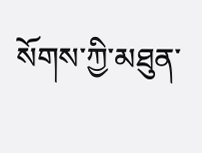སོགས་ཀྱི་མཐུན་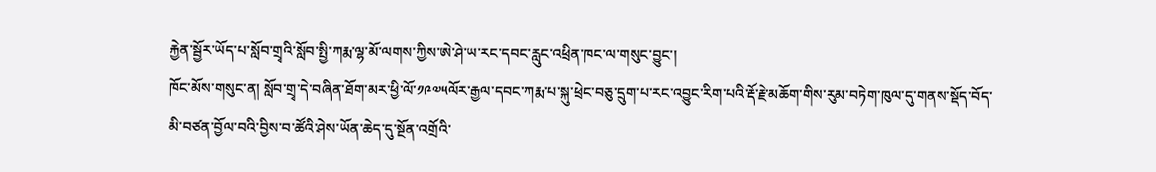རྐྱེན་སྦྱོར་ཡོད་པ་སློབ་གྲྭའི་སློབ་སྤྱི་ཀརྨ་ལྷ་མོ་ལགས་ཀྱིས་ཨེ་ཤེ་ཡ་རང་དབང་རླུང་འཕྲིན་ཁང་ལ་གསུང་བྱུང་།
ཁོང་མོས་གསུང་ན། སློབ་གྲྭ་དེ་བཞིན་ཐོག་མར་ཕྱི་ལོ་༡༩༧༥ལོར་རྒྱལ་དབང་ཀརྨ་པ་སྐུ་ཕྲེང་བཅུ་དྲུག་པ་རང་འབྱུང་རིག་པའི་རྡོ་རྗེ་མཆོག་གིས་རུམ་བཏེག་ཁུལ་དུ་གནས་སྡོད་བོད་མི་བཙན་བྱོལ་བའི་བྱིས་བ་ཚོའི་ཤེས་ཡོན་ཆེད་དུ་སྔོན་འགྲོའི་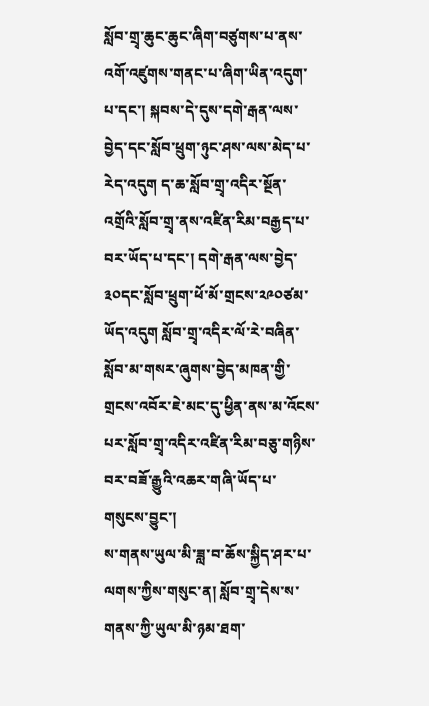སློབ་གྲྭ་ཆུང་ཆུང་ཞིག་བཙུགས་པ་ནས་འགོ་འཛུགས་གནང་པ་ཞིག་ཡིན་འདུག་པ་དང་། སྐབས་དེ་དུས་དགེ་རྒན་ལས་བྱེད་དང་སློབ་ཕྲུག་ཉུང་ཤས་ལས་མེད་པ་རེད་འདུག ད་ཆ་སློབ་གྲྭ་འདིར་སྔོན་འགྲོའི་སློབ་གྲྭ་ནས་འཛིན་རིམ་བརྒྱད་པ་བར་ཡོད་པ་དང་། དགེ་རྒན་ལས་བྱེད་༣༠དང་སློབ་ཕྲུག་ཕོ་མོ་གྲངས་༢༩༠ཙམ་ཡོད་འདུག སློབ་གྲྭ་འདིར་ལོ་རེ་བཞིན་སློབ་མ་གསར་ཞུགས་བྱེད་མཁན་གྱི་གྲངས་འབོར་ཇེ་མང་དུ་ཕྱིན་ནས་མ་འོངས་པར་སློབ་གྲྭ་འདིར་འཛིན་རིམ་བཅུ་གཉིས་བར་བཟོ་རྒྱུའི་འཆར་གཞི་ཡོད་པ་གསུངས་བྱུང་།
ས་གནས་ཡུལ་མི་ཟླ་བ་ཆོས་སྐྱིད་ཤར་པ་ལགས་ཀྱིས་གསུང་ན། སློབ་གྲྭ་དེས་ས་གནས་ཀྱི་ཡུལ་མི་ཉམ་ཐག་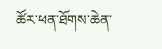ཚོར་ཕན་ཐོགས་ཆེན་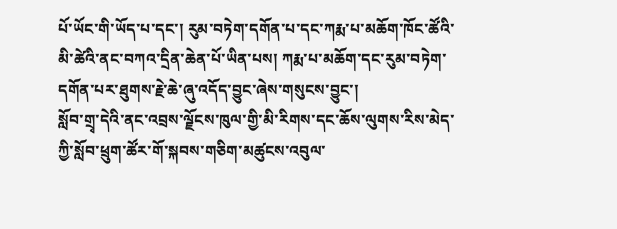པོ་ཡོང་གི་ཡོད་པ་དང་། རུམ་བཏེག་དགོན་པ་དང་ཀརྨ་པ་མཆོག་ཁོང་ཚོའི་མི་ཚེའི་ནང་བཀའ་དྲིན་ཆེན་པོ་ཡིན་པས། ཀརྨ་པ་མཆོག་དང་རུམ་བཏེག་དགོན་པར་ཐུགས་རྗེ་ཆེ་ཞུ་འདོད་བྱུང་ཞེས་གསུངས་བྱུང་།
སློབ་གྲྭ་དེའི་ནང་འབྲས་ལྗོངས་ཁུལ་གྱི་མི་རིགས་དང་ཆོས་ལུགས་རིས་མེད་ཀྱི་སློབ་ཕྲུག་ཚོར་གོ་སྐབས་གཅིག་མཚུངས་འབུལ་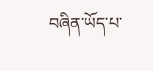བཞིན་ཡོད་པ་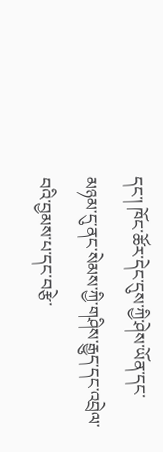དང་། ཁོང་ཚོར་དེང་དུས་ཀྱི་ཤེས་ཡོན་དང་མཉམ་དུ་ནང་སེམས་ཀྱི་གཤིས་རྒྱུད་དང་འབྲེལ་བའི་བྱམས་པ་དང་བརྩེ་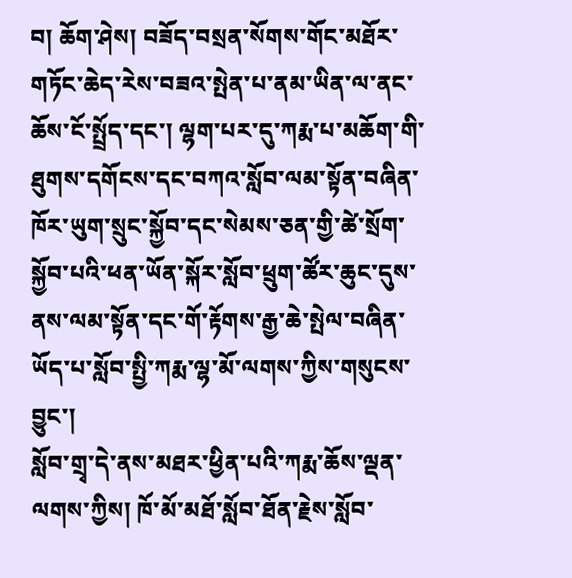བ། ཆོག་ཤེས། བཟོད་བསྲན་སོགས་གོང་མཐོར་གཏོང་ཆེད་རེས་བཟའ་སྤེན་པ་ནམ་ཡིན་ལ་ནང་ཆོས་ངོ་སྤྲོད་དང་། ལྷག་པར་དུ་ཀརྨ་པ་མཆོག་གི་ཐུགས་དགོངས་དང་བཀའ་སློབ་ལམ་སྟོན་བཞིན་ཁོར་ཡུག་སྲུང་སྐྱོབ་དང་སེམས་ཅན་གྱི་ཚེ་སྲོག་སྐྱོབ་པའི་ཕན་ཡོན་སྐོར་སློབ་ཕྲུག་ཚོར་ཆུང་དུས་ནས་ལམ་སྟོན་དང་གོ་རྟོགས་རྒྱ་ཆེ་སྤེལ་བཞིན་ཡོད་པ་སློབ་སྤྱི་ཀརྨ་ལྷ་མོ་ལགས་ཀྱིས་གསུངས་བྱུང་།
སློབ་གྲྭ་དེ་ནས་མཐར་ཕྱིན་པའི་ཀརྨ་ཆོས་ལྡན་ལགས་ཀྱིས། ཁོ་མོ་མཐོ་སློབ་ཐོན་རྗེས་སློབ་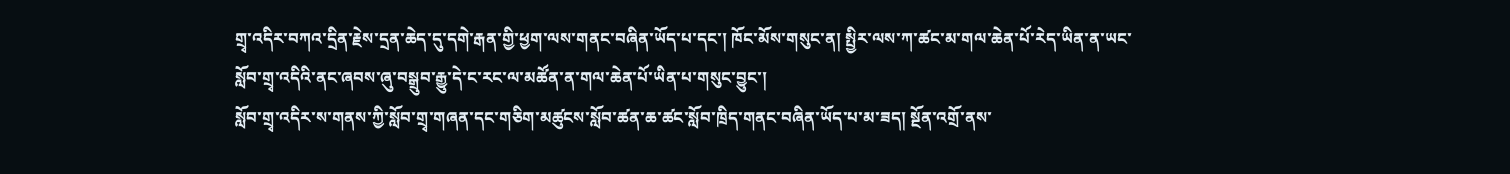གྲྭ་འདིར་བཀའ་དྲིན་རྗེས་དྲན་ཆེད་དུ་དགེ་རྒན་གྱི་ཕྱག་ལས་གནང་བཞིན་ཡོད་པ་དང་། ཁོང་མོས་གསུང་ན། སྤྱིར་ལས་ཀ་ཚང་མ་གལ་ཆེན་པོ་རེད་ཡིན་ན་ཡང་སློབ་གྲྭ་འདིའི་ནང་ཞབས་ཞུ་བསྒྲུབ་རྒྱུ་དེ་ང་རང་ལ་མཚོན་ན་གལ་ཆེན་པོ་ཡིན་པ་གསུང་བྱུང་།
སློབ་གྲྭ་འདིར་ས་གནས་ཀྱི་སློབ་གྲྭ་གཞན་དང་གཅིག་མཚུངས་སློབ་ཚན་ཆ་ཚང་སློབ་ཁྲིད་གནང་བཞིན་ཡོད་པ་མ་ཟད། སྔོན་འགྲོ་ནས་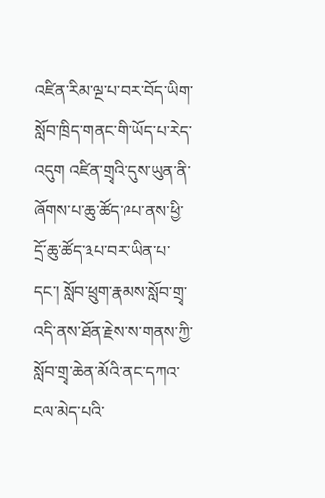འཛིན་རིམ་ལྔ་པ་བར་བོད་ཡིག་སློབ་ཁྲིད་གནང་གི་ཡོད་པ་རེད་འདུག འཛིན་གྲྭའི་དུས་ཡུན་ནི་ཞོགས་པ་ཆུ་ཚོད་༩པ་ནས་ཕྱི་དྲོ་ཆུ་ཚོད་༣པ་བར་ཡིན་པ་དང་། སློབ་ཕྲུག་རྣམས་སློབ་གྲྭ་འདི་ནས་ཐོན་རྗེས་ས་གནས་ཀྱི་སློབ་གྲྭ་ཆེན་མོའི་ནང་དཀའ་ངལ་མེད་པའི་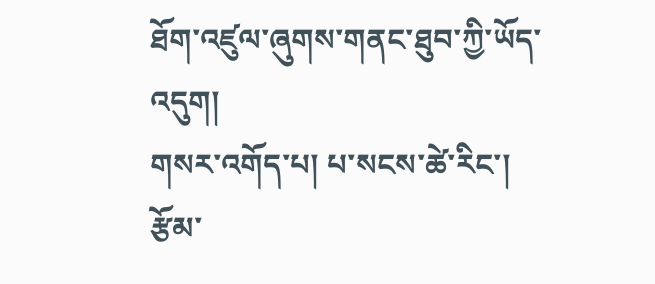ཐོག་འཛུལ་ཞུགས་གནང་ཐུབ་ཀྱི་ཡོད་འདུག།
གསར་འགོད་པ། པ་སངས་ཚེ་རིང་།
རྩོམ་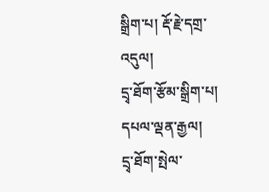སྒྲིག་པ། རྡོ་རྗེ་དགྲ་འདུལ།
དྲྭ་ཐོག་རྩོམ་སྒྲིག་པ། དཔལ་ལྡན་རྒྱལ།
དྲྭ་ཐོག་སྤེལ་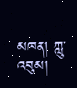མཁན། ཀླུ་འབུམ།